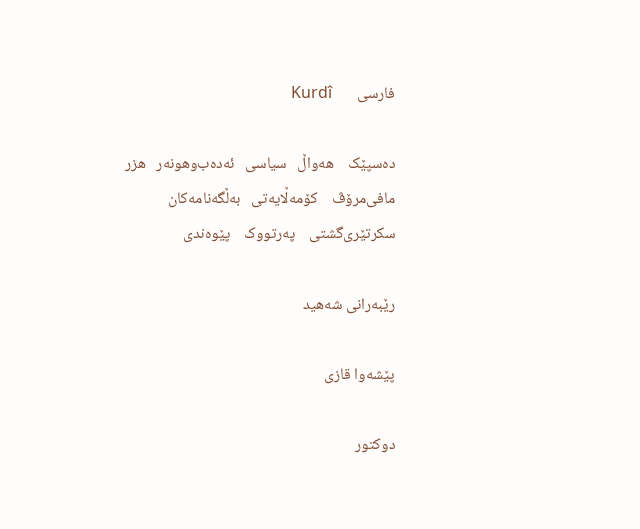فارسی       Kurdî

ده‌سپێک    هه‌واڵ   سیاسی   ئه‌ده‌ب‌وهونه‌ر   هزر   مافی‌مرۆڤ    کۆمه‌ڵایه‌تی   به‌ڵگه‌نامه‌کان    سکرتێری‌گشتی    په‌رتووک    پێوه‌ندی

رێبه‌رانی شه‌هید

پێشه‌وا قازی‌

دوكتور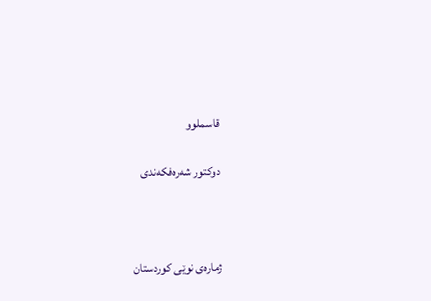قاسملوو

دوكتور شه‌ره‌فکه‌ندی



ژماره‌ی نوێی كوردستان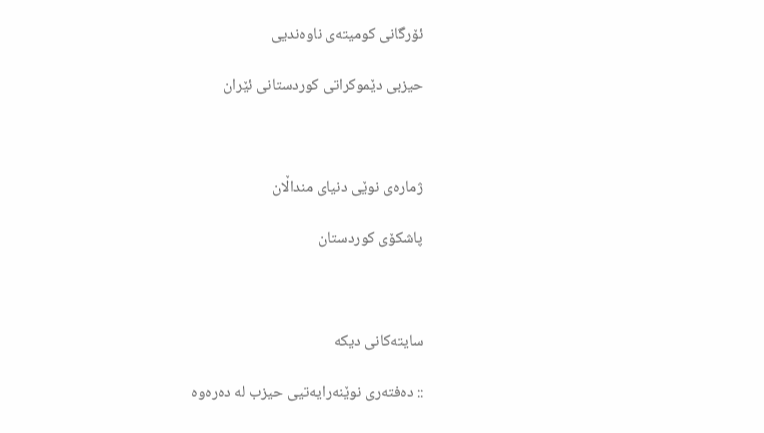ئۆرگانی كومیته‌ی ناوه‌ندیی

حیزبی دێموكراتی كوردستانی ئێران



ژماره‌ی نوێی دنیای منداڵان

پاشكۆی كوردستان



سایته‌کانی دیکه

:: ده‌فته‌ری نوێنه‌رایه‌تیی حیزب له ده‌ره‌وه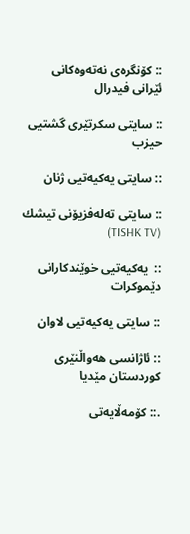:: كۆنگره‌ی‌ نه‌ته‌وه‌كانی‌ ئێرانی‌ فیدرال

:: سایتی سکرتێری گشتیی حیزب

:: سایتی یه‌كیه‌تیی ژنان

:: سایتی ته‌له‌فزیۆنی‌ تیشك (TISHK TV)

::  یه‌كیه‌تیی‌ خوێندكارانی‌ دێموكرات

:: سایتی یه‌کیه‌تیی لاوان

:: ئاژانسی هه‌واڵنێری كوردستان مێدیا

.:: کۆمه‌ڵایه‌تی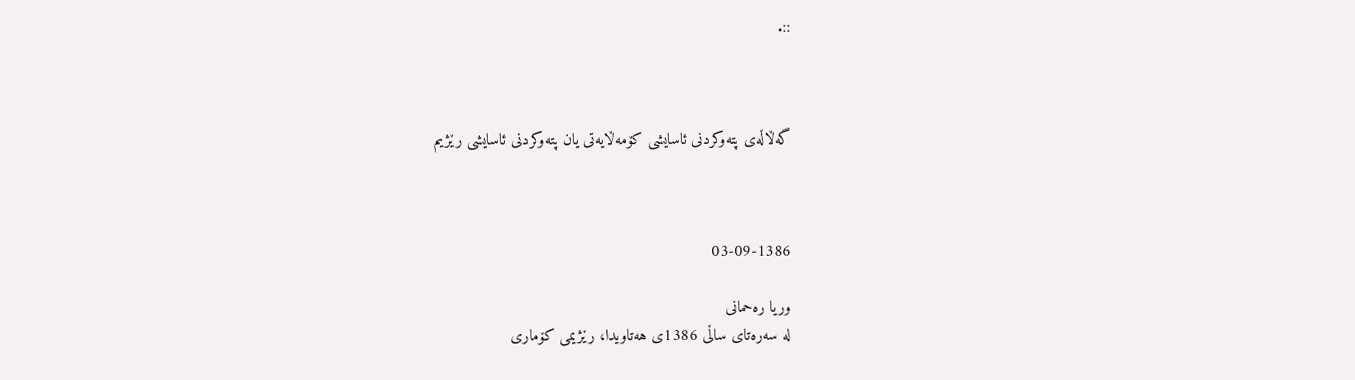::.



گه‌ڵاڵه‌ی‌ پته‌وكردنی‌ ئاسایشی‌ كۆمه‌ڵایه‌تی‌ یان پته‌وكردنی‌ ئاسایشی‌ رێژیم



03-09-1386

وریا ره‌حمانی
له‌ سه‌ره‌تای‌ ساڵی‌ 1386ی‌ هه‌تاویدا، رێژیمی‌ كۆماری‌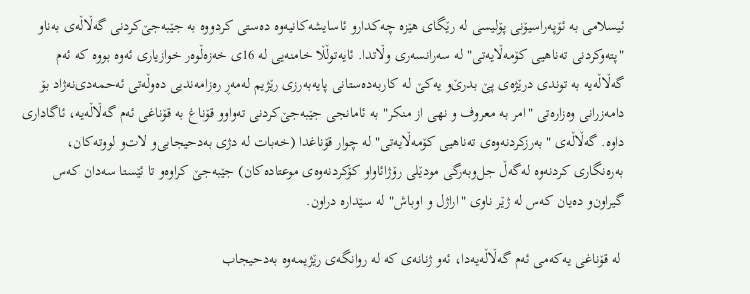ئیسلامی‌ به‌ ئۆپه‌راسیۆنی‌ پۆلیسی‌ له‌ رێگای‌ هێزه‌ چه‌كدار‌و ئاسایشه‌كانیه‌وه‌ ده‌ستی‌ كردووه‌ به‌ جێبه‌جێ‌كردنی‌ گه‌ڵاڵه‌ی‌ به‌ناو "پته‌وكردنی‌ ته‌ناهیی‌ كۆمه‌ڵایه‌تی‌" له‌ سه‌رانسه‌ری‌ وڵاتدا. ئایه‌توڵڵا خامنه‌یی‌ له‌ 16ی‌ خه‌زه‌ڵوه‌ر خوازیاری‌ ئه‌وه‌ بووه‌ كه‌ ئه‌م گه‌ڵاڵه‌یه‌ به‌ توندی‌ درێژه‌ی‌ پێ‌ بدرێ‌‌و یه‌كێ‌ له‌ كاربه‌ده‌ستانی‌ پایه‌به‌رزی‌ رێژیم له‌مه‌ڕ ره‌زامه‌ندیی‌ ده‌وڵه‌تی‌ ئه‌حمه‌دی‌نه‌ژاد بۆ دامه‌زرانی‌ وه‌زاره‌تی‌ "امر به‌ معروف و نهی‌ از منكر" به‌ ئامانجی‌ جێبه‌جێ‌كردنی‌ ته‌واو‌و قۆناغ به‌ قۆناغی‌ ئه‌م گه‌ڵاڵه‌یه‌، ئاگاداری‌ داوه‌. گه‌ڵاڵه‌ی‌ "به‌رزكردنه‌وه‌ی‌ ته‌ناهیی‌ كۆمه‌ڵایه‌تی‌" له‌ چوار قۆناغدا (خه‌بات له‌ دژی‌ به‌دحیجابی‌‌و لات‌و لووته‌كان، به‌ره‌نگاری‌ كردنه‌وه‌ له‌گه‌ڵ‌ جل‌وبه‌رگی‌ مودێلی‌ رۆژائاوا‌و كۆكردنه‌وه‌ی‌ موعتاده‌كان) جێبه‌جێ‌ كراوه‌‌و تا ئێستا سه‌دان كه‌س گیراون‌و ده‌یان كه‌س له‌ ژێر ناوی‌ "اراژل و اوباش" له‌ سێداره‌ دراون.

 له‌ قۆناغی یه‌كه‌می‌ ئه‌م گه‌ڵاڵه‌یه‌دا، ئه‌و ژنانه‌ی‌ كه‌ له‌ روانگه‌ی‌ رێژیمه‌وه‌ به‌دحیجاب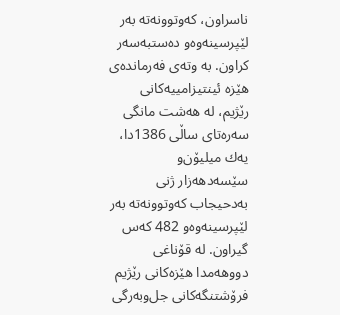ناسراون، كه‌وتوونه‌ته‌ به‌ر لێپرسینه‌وه‌‌و ده‌ستبه‌سه‌ر كراون. به‌ وته‌ی‌ فه‌رمانده‌ی‌ هێزه‌ ئینتیزامییه‌كانی‌ رێژیم، له‌ هه‌شت مانگی‌ سه‌ره‌تای‌ ساڵی‌ 1386دا، یه‌ك میلیۆن‌و سێسه‌دهه‌زار ژنی‌ به‌دحیجاب كه‌وتوونه‌ته‌ به‌ر لێپرسینه‌وه‌‌و 482 كه‌س گیراون. له‌ قۆناغی‌ دووهه‌مدا هێزه‌كانی‌ رێژیم فرۆشتنگه‌كانی‌ جل‌وبه‌رگی‌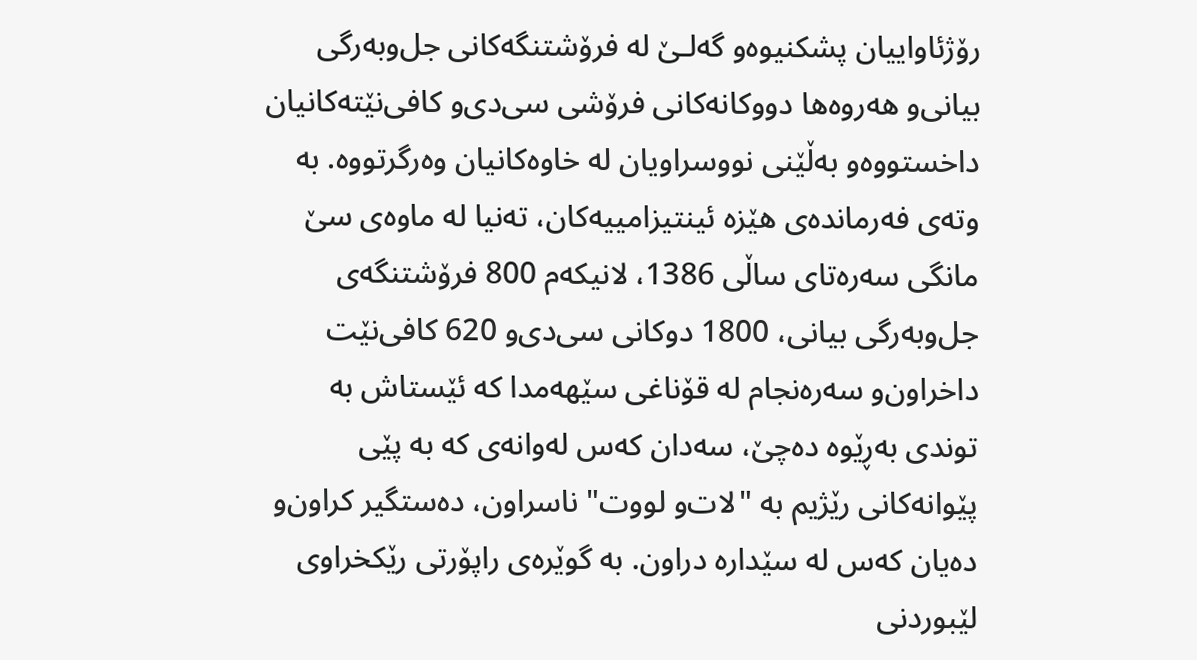رۆژئاواییان پشكنیوه‌‌و گه‌لـێ‌ له‌ فرۆشتنگه‌كانی‌ جل‌وبه‌رگی‌ بیانی‌‌و هه‌روه‌ها دووكانه‌كانی‌ فرۆشی‌ سی‌دی‌‌و كافی‌نێته‌كانیان داخستووه‌‌و به‌ڵێنی‌ نووسراویان له‌ خاوه‌كانیان وه‌رگرتووه‌. به‌ وته‌ی‌ فه‌رمانده‌ی‌ هێزه‌ ئینتیزامییه‌كان، ته‌نیا له‌ ماوه‌ی‌ سێ‌ مانگی‌ سه‌ره‌تای‌ ساڵی‌ 1386، لانیكه‌م 800 فرۆشتنگه‌ی‌ جل‌وبه‌رگی‌ بیانی‌، 1800 دوكانی‌ سی‌دی‌‌و 620 كافی‌نێت داخراون‌و سه‌ره‌نجام له‌ قۆناغی‌ سێهه‌مدا كه‌ ئێستاش به‌ توندی‌ به‌ڕێوه‌ ده‌چێ‌، سه‌دان كه‌س له‌وانه‌ی‌ كه‌ به‌ پێی‌ پێوانه‌كانی‌ رێژیم به‌ "لات‌و لووت" ناسراون، ده‌ستگیر كراون‌و ده‌یان كه‌س له‌ سێداره‌ دراون. به‌ گوێره‌ی‌ راپۆرتی‌ رێكخراوی‌ لێبوردنی‌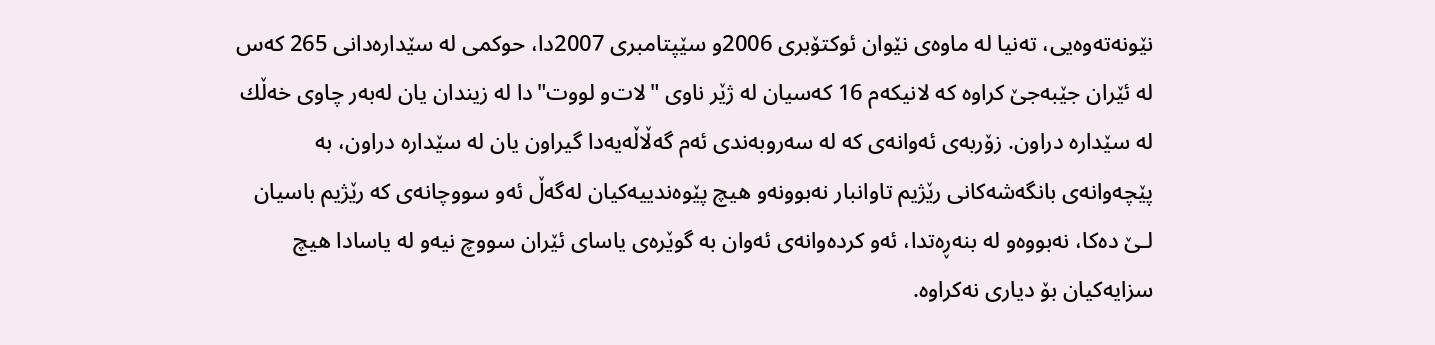نێونه‌ته‌وه‌یی‌، ته‌نیا له‌ ماوه‌ی‌ نێوان ئوكتۆبری‌ 2006و سێپتامبری‌ 2007دا، حوكمی‌ له‌ سێداره‌دانی‌ 265 كه‌س له‌ ئێران جێبه‌جێ‌ كراوه‌ كه‌ لانیكه‌م 16 كه‌سیان له‌ ژێر ناوی‌ "لات‌و لووت"دا له‌ زیندان یان له‌به‌ر چاوی‌ خه‌ڵك له‌ سێداره‌ دراون. زۆربه‌ی‌ ئه‌وانه‌ی‌ كه‌ له‌ سه‌ر‌وبه‌ندی‌ ئه‌م گه‌ڵاڵه‌یه‌دا گیراون یان له‌ سێداره‌ دراون، به‌ پێچه‌وانه‌ی‌ بانگه‌شه‌كانی‌ رێژیم تاوانبار نه‌بوونه‌‌و هیچ پێوه‌ندییه‌كیان له‌گه‌ڵ‌ ئه‌و سووچانه‌ی‌ كه‌ رێژیم باسیان لـێ‌ ده‌كا، نه‌بووه‌‌و له‌ بنه‌ڕه‌تدا، ئه‌و كرده‌وانه‌ی‌ ئه‌وان به‌ گوێره‌ی‌ یاسای‌ ئێران سووچ نیه‌‌و له‌ یاسادا هیچ سزایه‌كیان بۆ دیاری‌ نه‌كراوه‌.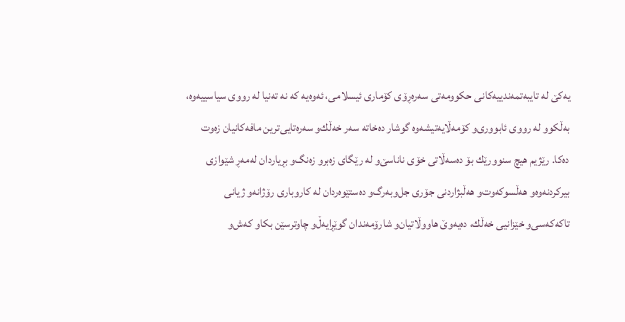یه‌كێ‌ له‌ تایبه‌تمه‌ندییه‌كانی‌ حكوومه‌تی‌ سه‌ره‌ڕۆی‌ كۆماری‌ ئیسلامی‌، ئه‌وه‌یه‌ كه‌ نه‌ ته‌نیا له‌ رووی‌ سیاسییه‌وه‌، به‌ڵكوو له‌ رووی‌ ئابووری‌‌و كۆمه‌ڵایه‌تیشه‌وه‌ گوشار ده‌خاته‌ سه‌ر خه‌ڵك‌و سه‌ره‌تایی‌ترین مافه‌كانیان زه‌وت ده‌كا. رێژیم هیچ سنوورێك بۆ ده‌سه‌ڵاتی‌ خۆی‌ ناناسێ‌‌و له‌ رێگای‌ زه‌بر‌و زه‌نگ‌و بڕیاردان له‌مه‌ڕ شێوازی‌ بیركردنه‌وه‌‌و هه‌ڵسوكه‌وت‌و هه‌ڵبژاردنی‌ جۆری‌ جل‌وبه‌رگ‌و ده‌ستێوه‌ردان له‌ كار‌وباری‌ رۆژانه‌‌و ژیانی‌ تاكه‌كه‌سی‌‌و خێزانیی‌ خه‌ڵك، ده‌یه‌وێ‌ هاووڵاتیان‌و شارۆمه‌ندان گوێڕایه‌ڵ‌‌و چاوترسێن بكا‌و كه‌ش‌و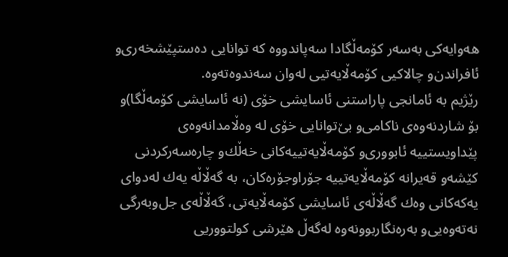هه‌وایه‌كی‌ به‌سه‌ر كۆمه‌ڵگادا سه‌پاندووه‌ كه‌ توانایی‌ ده‌ستپێشخه‌ری‌‌و ئافراندن‌و چالاكیی‌ كۆمه‌ڵایه‌تیی‌ له‌وان سه‌ندوه‌ته‌وه‌.
رێژیم به‌ ئامانجی‌ پاراستنی‌ ئاسایشی‌ خۆی‌ (نه‌ ئاسایشی‌ كۆمه‌ڵگا)و بۆ شاردنه‌وه‌ی‌ ناكامی‌‌و بێ‌توانایی‌ خۆی‌ له‌ وه‌ڵامدانه‌وه‌ی‌ پێداویستییه‌ ئابووری‌‌و كۆمه‌ڵایه‌تییه‌كانی‌ خه‌ڵك‌و چاره‌سه‌ركردنی‌ كێشه‌‌و قه‌یرانه‌ كۆمه‌ڵایه‌تییه‌ جۆراوجۆره‌كان، به‌ گه‌ڵاڵه‌ یه‌ك له‌دوای‌ یه‌كه‌كانی‌ وه‌ك گه‌ڵاڵه‌ی‌ ئاسایشی‌ كۆمه‌ڵایه‌تی‌، گه‌ڵاڵه‌ی‌ جل‌وبه‌رگی‌ نه‌ته‌وه‌یی‌‌و به‌ره‌نگاربوونه‌وه‌ له‌گه‌ڵ‌ هێرشی‌ كولتووریی‌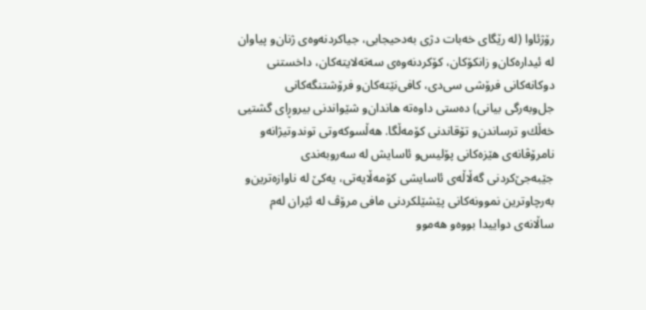رۆژئاوا (له‌ رێگای‌ خه‌بات دژی‌ به‌دحیجابی‌، جیاكردنه‌وه‌ی‌ ژنان‌و پیاوان له‌ ئیداره‌كان‌و زانكۆكان، كۆكردنه‌وه‌ی‌ سه‌ته‌لایته‌كان، داخستنی‌ دوكانه‌كانی‌ فرۆشی‌ سی‌دی‌، كافی‌نێته‌كان‌و فرۆشتنگه‌كانی‌ جل‌وبه‌رگی‌ بیانی‌) ده‌ستی‌ داوه‌ته‌ هاندان‌و شێواندنی‌ بیر‌وڕای‌ گشتیی‌ خه‌ڵك‌و ترساندن‌و تۆقاندنی‌ كۆمه‌ڵگا. هه‌ڵسوكه‌وتی‌ توند‌وتیژانه‌‌و نامرۆڤانه‌ی‌ هێزه‌كانی‌ پۆلیس‌و ئاسایش له‌ سه‌ر‌وبه‌ندی‌ جێبه‌جێ‌كردنی‌ گه‌ڵاڵه‌ی‌ ئاسایشی‌ كۆمه‌ڵایه‌تی‌، یه‌كێ‌ له‌ ناوازه‌ترین‌و به‌رچاوترین نموونه‌كانی‌ پێشێلكردنی‌ مافی‌ مرۆڤ له‌ ئێران له‌م ساڵانه‌ی‌ دواییدا بووه‌‌و هه‌موو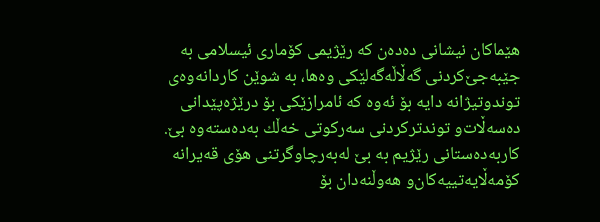هێماكان نیشانی‌ ده‌ده‌ن كه‌ رێژیمی‌ كۆماری‌ ئیسلامی‌ به‌ جێبه‌جێ‌كردنی‌ گه‌ڵاڵه‌گه‌لێكی‌ وه‌ها، به‌ شوێن كاردانه‌وه‌ی‌ توند‌وتیژانه‌ دایه‌ بۆ ئه‌وه‌ كه‌ ئامرازێكی‌ بۆ درێژه‌پێدانی‌ ده‌سه‌ڵات‌و توندتركردنی‌ سه‌ركوتی‌ خه‌ڵك به‌ده‌سته‌وه‌ بێ‌. كاربه‌ده‌ستانی‌ رێژیم به‌ بێ‌ له‌به‌رچاوگرتنی‌ هۆی‌ قه‌یرانه‌ كۆمه‌ڵایه‌تییه‌كان‌و هه‌وڵنه‌دان بۆ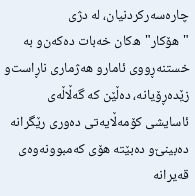چاره‌سه‌ركردنیان، له‌ دژی‌ "هۆكار"ه‌كان خه‌بات ده‌كه‌ن‌و به‌ خستنه‌ڕووی‌ ئامار‌و هه‌ژماری‌ ناڕاست‌و زێده‌ڕۆیانه‌، ده‌ڵێن كه‌ گه‌ڵاڵه‌ی‌ ئاسایشی‌ كۆمه‌ڵایه‌تی‌ ده‌وری‌ رێگرانه‌ ده‌بینێ‌‌و ده‌بێته‌ هۆی‌ كه‌مبوونه‌وه‌ی‌ قه‌یرانه‌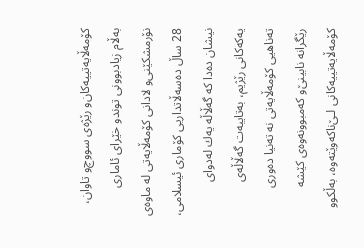كۆمه‌ڵایه‌تییه‌كان‌و رێژه‌ی‌ سووچ‌و تاوان، به‌ڵام زیادبوونی‌ توند‌و خێرای‌ ئاماری‌ نۆرمشكێنی‌‌و لادانی‌ كۆمه‌ڵایه‌تی‌ له‌ ماوه‌ی‌ 28 ساڵ‌ ده‌سه‌ڵاتداریی‌ كۆماری‌ ئیسلامی‌، نیشان ده‌دا كه‌ گه‌ڵاڵه‌ یه‌ك له‌دوای‌ یه‌كه‌كانی‌ رێژیم، به‌تایبه‌ت گه‌ڵاڵه‌ی‌ ته‌ناهیی‌ كۆمه‌ڵایه‌تی‌ نه‌ ته‌نیا ده‌وری‌ رێگرانه‌ نابینێ‌‌و كه‌مبوونه‌وه‌ی‌ كێشه‌ كۆمه‌ڵایه‌تییه‌كانی‌ لـێ‌ناكه‌وێته‌وه‌، به‌ڵكوو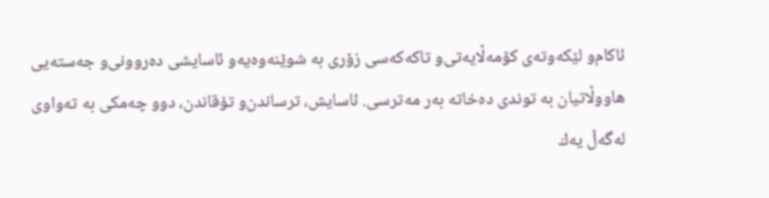ئاكام‌و لێكه‌وته‌ی‌ كۆمه‌ڵایه‌تی‌‌و تاكه‌كه‌سی‌ زۆری‌ به‌ شوێنه‌وه‌یه‌‌و ئاسایشی‌ ده‌روونی‌‌و جه‌سته‌یی‌ هاووڵاتیان به‌ توندی‌ ده‌خاته‌ به‌ر مه‌ترسی‌. ئاسایش، ترساندن‌و تۆقاندن، دوو چه‌مكی‌ به‌ ته‌واوی‌ له‌گه‌ڵ‌ یه‌ك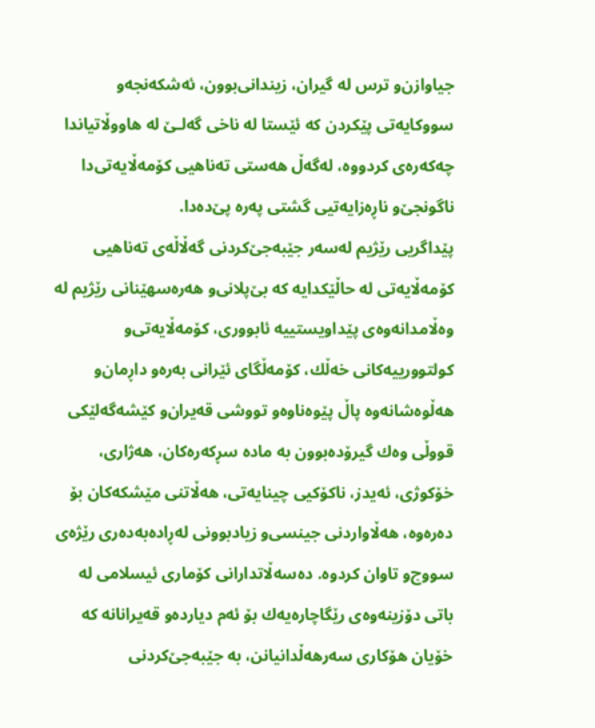جیاوازن‌و ترس له‌ گیران، زیندانی‌بوون، ئه‌شكه‌نجه‌‌و سووكایه‌تی‌ پێكردن كه‌ ئێستا له‌ ناخی‌ گه‌لـێ‌ له‌ هاووڵاتیاندا چه‌كه‌ره‌ی‌ كردووه‌، له‌گه‌ڵ‌ هه‌ستی‌ ته‌ناهیی‌ كۆمه‌ڵایه‌تی‌دا ناگونجێ‌‌و ناڕه‌زایه‌تیی‌ گشتی‌ په‌ره‌ پێ‌ده‌دا.
پێداگریی‌ رێژیم له‌سه‌ر جێبه‌جێ‌كردنی‌ گه‌ڵاڵه‌ی‌ ته‌ناهیی‌ كۆمه‌ڵایه‌تی‌ له‌ حاڵێكدایه‌ كه‌ بێ‌پلانی‌‌و هه‌ره‌سهێنانی‌ رێژیم له‌ وه‌ڵامدانه‌وه‌ی‌ پێداویستییه‌ ئابووری‌، كۆمه‌ڵایه‌تی‌‌و كولتوورییه‌كانی‌ خه‌ڵك، كۆمه‌ڵگای‌ ئێرانی‌ به‌ره‌و داڕمان‌و هه‌ڵوه‌شانه‌وه‌ پاڵ‌ پێوه‌ناوه‌‌و تووشی‌ قه‌یران‌و كێشه‌گه‌لێكی‌ قووڵی‌ وه‌ك گیرۆده‌بوون به‌ ماده‌ سڕكه‌ره‌كان، هه‌ژاری‌، خۆكوژی‌، ئه‌یدز، ناكۆكیی‌ چینایه‌تی‌، هه‌ڵاتنی‌ مێشكه‌كان بۆ ده‌ره‌وه‌، هه‌ڵاواردنی‌ جینسی‌‌و زیادبوونی‌ له‌ڕاده‌به‌ده‌ری‌ رێژه‌ی‌ سووچ‌و تاوان كردوه‌. ده‌سه‌ڵاتدارانی‌ كۆماری‌ ئیسلامی‌ له‌ باتی‌ دۆزینه‌وه‌ی‌ رێگاچاره‌یه‌ك بۆ ئه‌م دیارده‌‌و قه‌یرانانه‌ كه‌ خۆیان هۆكاری‌ سه‌رهه‌ڵدانیانن، به‌ جێبه‌جێ‌كردنی‌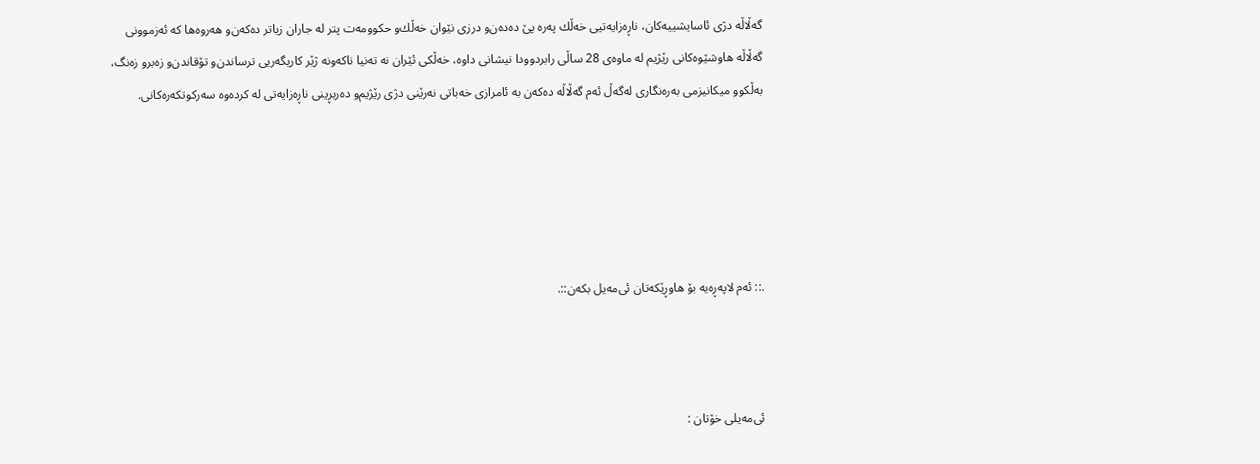گه‌ڵاڵه‌ دژی‌ ئاسایشییه‌كان، ناڕه‌زایه‌تیی‌ خه‌ڵك په‌ره‌ پێ‌ ده‌ده‌ن‌و درزی‌ نێوان خه‌ڵك‌و حكوومه‌ت پتر له‌ جاران زیاتر ده‌كه‌ن‌و هه‌روه‌ها كه‌ ئه‌زموونی‌ گه‌ڵاڵه‌ هاوشێوه‌كانی‌ رێژیم له‌ ماوه‌ی‌ 28 ساڵی‌ رابردوودا نیشانی‌ داوه‌، خه‌ڵكی‌ ئێران نه‌ ته‌نیا ناكه‌ونه‌ ژێر كاریگه‌ریی‌ ترساندن‌و تۆقاندن‌و زه‌بر‌و زه‌نگ، به‌ڵكوو میكانیزمی‌ به‌ره‌نگاری‌ له‌گه‌ڵ‌ ئه‌م گه‌ڵاڵه‌ ده‌كه‌ن به‌ ئامرازی‌ خه‌باتی‌ نه‌رێنی‌ دژی‌ رێژیم‌و ده‌ربڕینی‌ ناڕه‌زایه‌تی‌ له‌ كرده‌وه‌ سه‌ركوتكه‌ره‌كانی‌.





.:: ئه‌م لاپه‌ڕه‌یه بۆ هاوڕێکه‌تان ئی‌مه‌یل بکه‌ن::.



ئی‌مه‌یلی خۆتان :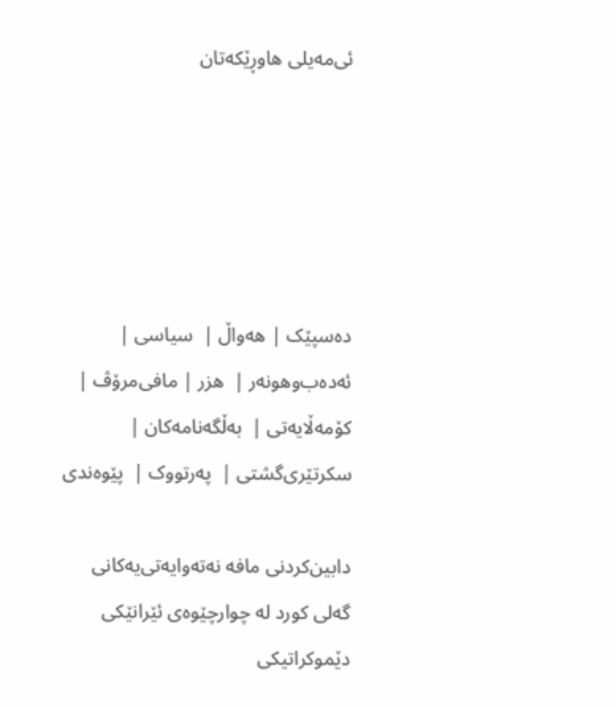ئی‌مه‌یلی هاوڕێکه‌تان





ده‌سپێک | هه‌واڵ |  سیاسی |  ئه‌ده‌ب‌وهونه‌ر |  هزر | مافی‌مرۆڤ |  کۆمه‌ڵایه‌تی |  به‌ڵگه‌نامه‌کان |  سکرتێری‌گشتی |  په‌رتووک |  پێوه‌ندی

دابین‌كردنی‌ مافه‌ نه‌ته‌وایه‌تی‌یه‌کانی گه‌لی‌ كورد له‌ چوارچێوه‌ی ئێرانێکی دێموكراتیكی‌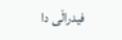فیدراڵی‌ دا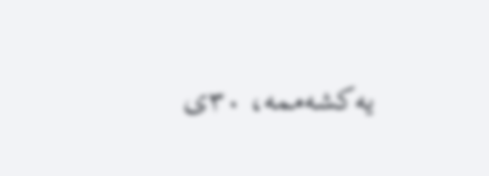یه‌کشه‌ممه، ۳۰‌ی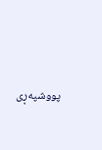پوو‌شپه‌ڕی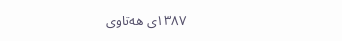۱۳۸۷ی هه‌تاوی